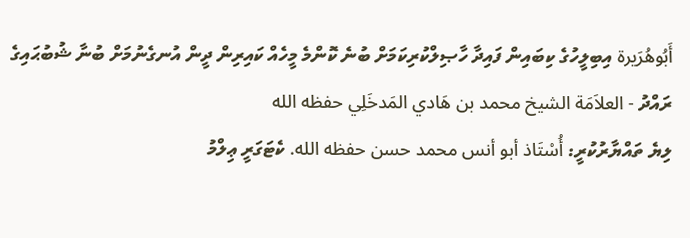أَبُوهُرَيرة އިބިލީހުގެ ކިބައިން ފައިދާ ހާޞިލްކުރިކަމަށް ބުނެ ކޮންމެ މީހެއް ކައިރިން ދީން އުނގެނުމަށް ބުނާ ޝުބުޙައިގެ ރައްދު - العلاَمَة الشيخ محمد بن هَادي المَدخَلِي حفظه الله
ލިޔެ ތައްޔާރުކުރީ: أُسْتَاذ أبو أنس محمد حسن حفظه الله. ކެޓަގަރީ ޢިލްމު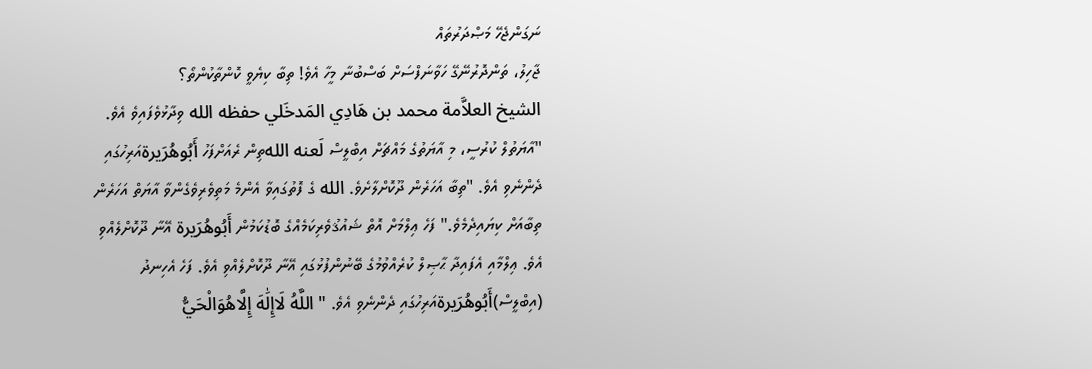ނަގަންޖެހޭ މަޞްދަރުތައް
ޖާހިލު، ތަންދޮރުނޭގޭ ހަވާނަފްސަށް ބަސްބުނާ މީހާ އެވެ! ތިބާ ކިޔެވީ ކޮންތާކުންތޯ؟
الشيخ العلاَّمة محمد بن هَادِي المَدخَلي حفظه الله ވިދާޅުވެފައިވެ އެވެ. "އާޔަތުލް ކުރުސީ، މި އާޔަތުގެ މައްޗަށް އިބްލީސް لَعنه اللهތިން ރެއަށްފަހު أَبُوهُرَيرةއަރިހުގައި ދެންނެވި އެވެ. "ތިބާ އަހަރެން ދޫކޮށްލާށެވެ. الله ގެ ފޮތުގައިވާ އެންމެ މަތިވެރިވެގެންވާ އާޔަތް އަހަރެން ތިބާއަށް ކިޔައިދެމެވެ." ފަހެ ޢިލްމަށް އޮތް ޝައުޤުވެރިކަމެއްގެ ބޮޑުކަމުން أَبُوهُرَيرة އޭނާ ދޫކޮށްލެއްވި އެވެ. ޢިލްމާއި އެފައިދާ ޙާޞިލް ކުރެއްވުމުގެ ބޭނުންފުޅުގައި އޭނާ ދޫކޮށްލެއްވި އެވެ. ފަހެ އެހިނދު (އިބްލީސް)أَبُوهُرَيرةއަރިހުގައި ދެންނެވި އެވެ. "اللَّهُ لَاإِلَٰهَ إِلَّاهُوَالْحَيُّ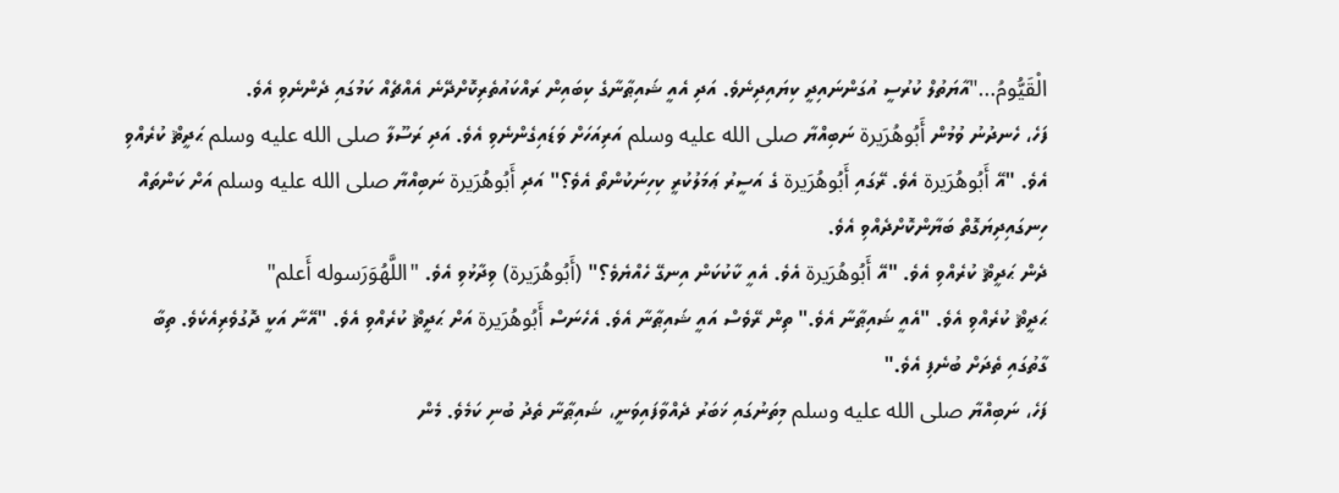الْقَيُّومُ..."އާޔަތުލް ކުރުސީ އުގަންނައިދީ ކިޔައިދިނެވެ. އަދި އެއީ ޝައިޠާނާގެ ކިބައިން ރައްކައުތެރިކޮށްދޭނެ އެއްޗެއް ކަމުގައި ދެންނެވި އެވެ.
ފަހެ، ހެނދުނު ވުމުން أَبُوهُرَيرة ނަބިއްޔާ صلى الله عليه وسلم އަރިއަހަށް ވަޑައިގެންނެވި އެވެ. އަދި ރަސޫލާ صلى الله عليه وسلم ޙަދީޘް ކުރެއްވި އެވެ. "އޭ أَبُوهُرَيرة އެވެ. ރޭގައި أَبُوهُرَيرة ގެ އަސީރު ޢަމަލުކުރީ ކިހިނަކުންތޯ އެވެ؟" އަދި أَبُوهُرَيرة ނަބިއްޔާ صلى الله عليه وسلم އަށް ކަންތައް ހިނގައިދިޔަގޮތް ބަޔާންކޮށްދެއްވި އެވެ.
ދެން ޙަދީޘް ކުރެއްވި އެވެ. "އޭ أَبُوهُرَيرة އެވެ. އެއީ ކާކުކަން އިނގޭ ހެއްޔެވެ؟" (أَبُوهُرَيرة) ވިދާޅުވި އެވެ. "اللَّهُوَرَسوله أَعلم"
ޙަދީޘް ކުރެއްވި އެވެ. "އެއީ ޝައިޠާނާ އެވެ." ތިން ރޭވެސް އައީ ޝައިޠާނާ އެވެ. އެހެނަސް أَبُوهُرَيرة އަށް ޙަދީޘް ކުރެއްވި އެވެ. "އޭނާ އަކީ ދޮގުވެރިއެކެވެ. ތިބާ ގާތުގައި ތެދަށް ބުނެފި އެވެ."
ފަހެ، ނަބިއްޔާ صلى الله عليه وسلم މިތަނުގައި ޚަބަރު ދެއްވާފައިވަނީ، ޝައިޠާނާ ތެދު ބުނި ކަމެވެ. މެން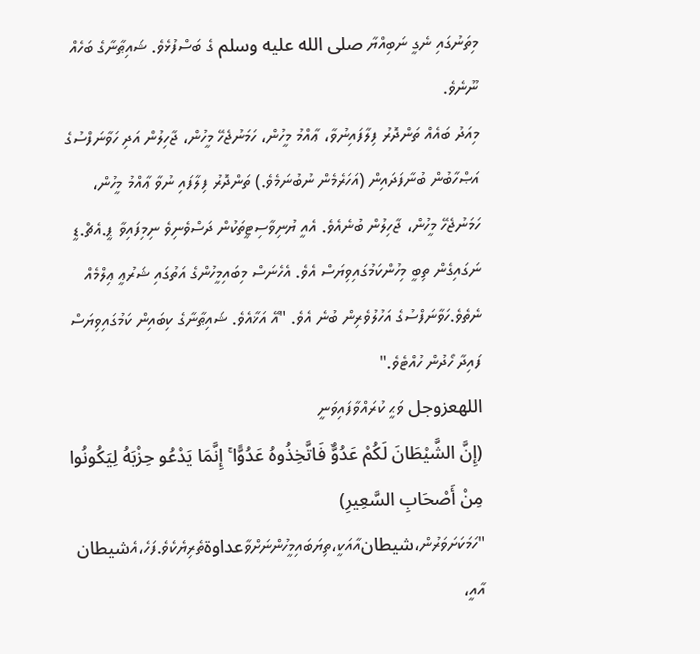މިތަނުގައި ނެގީ ނަބިއްޔާ صلى الله عليه وسلم ގެ ބަސްފުޅެވެ. ޝައިޠާނާގެ ބަހެއް ނޫނެވެ.
މިއަދު ބައެއް ތަންދޮރު ފިލާފައިނުވާ، ޢާއްމު މީހުން، ހަމަނުޖެހޭ މީހުން، ޖާހިލުން އަދި ހަވާނަފްސުގެ އަޞްހާބުން ބުނާފަދައިން (އަހަރެމެން ނުބުނަމެވެ.) ތަންދޮރު ފިލާފައި ނުވާ ޢާއްމު މީހުން، ހަމަނުޖެހޭ މީހުން، ޖާހިލުން ބުނެއެވެ. އެއީ ޔުނިވާސިޓީތަކުން ދަސްވެނިވެ ނިމިފައިވާ ޕީ.އެޗް.ޑީ ނަގައިގެން ތިބީ މިހުންކަމުގައިވިޔަސް އެވެ. އެހެނަސް މިބައިމީހުންގެ އަތުގައި ޝަރުޢީ ޢިލްމެއް ނެތެވެ.ހަވާނަފްސުގެ އަހުލުވެރިން ބުނެ އެވެ. "އޭ އަޚާއެވެ. ޝައިޠާނާގެ ކިބައިން ކަމުގައިވިޔަސް ފައިދާ ހޯދުން ހުއްޓެވެ."
اللهعزوجل ވަޙީ ކުރައްވާފައިވަނީ
(إِنَّ الشَّيْطَانَ لَكُمْ عَدُوٌّ فَاتَّخِذُوهُ عَدُوًّا ۚ إِنَّمَا يَدْعُو حِزْبَهُ لِيَكُونُوا مِنْ أَصْحَابِ السَّعِيرِ) "ހަމަކަށަވަރުން،شيطانއާއަކީ،ތިޔަބައިމީހުންނަށްވާعداوةތެރިޔެކެވެ.ފަހެ،އެشيطان އާއީ،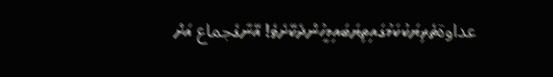عداوةތެރިޔަކުކަމުގައިތިޔަބައިމީހުންދެކޭށެވެ! އޭނާގެجماع އަށް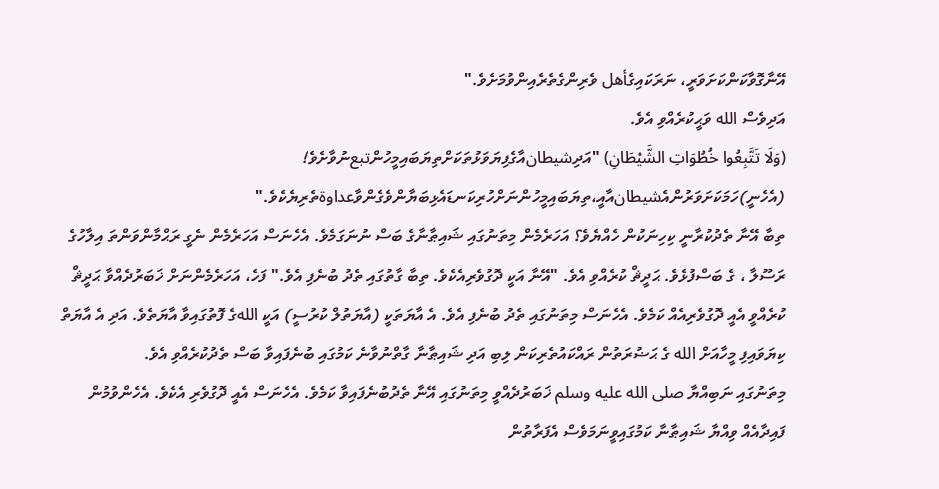އޭނާގޮވާކަންކަށަވަރީ، ނަރަކައިގެأهل ވެރިންގެތެރެއިންވުމަށެވެ."
އަދިވެސް الله ވަޙީކުރެއްވި އެވެ.
(وَلَا تَتَّبِعُوا خُطُوَاتِ الشَّيْطَانِ) "އަދިشيطانއާގެފިޔަވަޅުތަކަށްތިޔަބައިމީހުންتبعނުވާށެވެ! (އެހެނީ)ހަމަކަށަވަރުންއެشيطانއާއީ،ތިޔަބައިމީހުންނަށްހުރިކަނޑައެޅިބަޔާންވެގެންވާعداوةތެރިޔެކެވެ."
ތިބާ އޭނާ ތެދުކުރާނީ ކިހިނަކުން ހެއްޔެވެ؟ އަހަރެމެން މިތަނުގައި ޝައިޠާނާގެ ބަސް ނުނަގަމެވެ. އެހެނަސް އަހަރެމެން ނެގީ ރަޙްމާންވަންތަ އިލާހުގެ ރަސޫލާ ، ގެ ބަސްފުޅެވެ. ޙަދީޘް ކުރެއްވި އެވެ. "އޭނާ އަކީ ދޮގުވެރިއެކެވެ. ތިބާ ގާތުގައި ތެދު ބުނެފި އެވެ." ފަހެ، އަހަރެމެންނަށް ޚަބަރުދެއްވާ ޙަދީޘް ކުރެއްވީ އެއީ ދޮގުވެރިއެއް ކަމެވެ. އެހެނަސް މިތަނުގައި ތެދު ބުނެފި އެވެ. އެ އާޔަތަކީ (އާޔަތުލް ކުރުސީ) އަކީ اللهގެ ފޮތުގައިވާ އާޔަތެވެ. އަދި އެ އާޔަތް ކިޔަވައިފި މީހާއަށް الله ގެ ޙަޟުރަތުން ރައްކައުތެރިކަން ލިބި އަދި ޝައިޠާނާ ގާތްނުވާނެ ކަމުގައި ބުނެފައިވާ ބަސް ތެދުކުރެއްވި އެވެ.
މިތަނުގައި ނަބިއްޔާ صلى الله عليه وسلم ޚަބަރުދެއްވީ މިތަނުގައި އޭނާ ތެދުބުނެފައިވާ ކަމެވެ. އެހެނަސް އެއީ ދޮގުވެރި އެކެވެ. އެހެންވުމުން ފައިދާއެއް ވިއްޔާ ޝައިޠާނާ ކަމުގައިވީނަމަވެސް އެފަރާތުން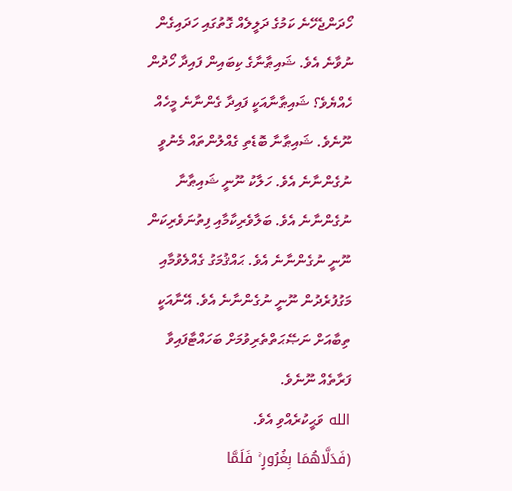ހޯދަންޖެހޭނެ ކަމުގެ ދަލީލެއް ގޮތުގައި ހަދައިގެން ނުވާނެ އެވެ. ޝައިޠާނާގެ ކިބައިން ފައިދާ ހޯދުން ހެއްޔެވެ؟ ޝައިޠާނާއަކީ ފައިދާ ގެންނާނެ މީހެއް ނޫނެވެ. ޝައިޠާނާ ބޮޑެތި ގެއްލުންތައް މެނުވީ ނުގެންނާނެ އެވެ. ހަލާކު ނޫނީ ޝައިޠާނާ ނުގެންނާނެ އެވެ. ބަލާވެރިކާމާއި ފިތުނަވެރިކަން ނޫނީ ނުގެންނާނެ އެވެ. ޙައްޤުމަގު ގެއްލެވުމާއި މަގުފުރެދުން ނޫނީ ނުގެންނާނެ އެވެ. އޭނާއަކީ ތިބާއަށް ނަޞޭޙަތްތެރިވުމަށް ބަހައްޓާފައިވާ ފަރާތެއް ނޫނެވެ.
الله ވަޙީކުރެއްވި އެވެ.
(فَدَلَّاهُمَا بِغُرُورٍ ۚ فَلَمَّا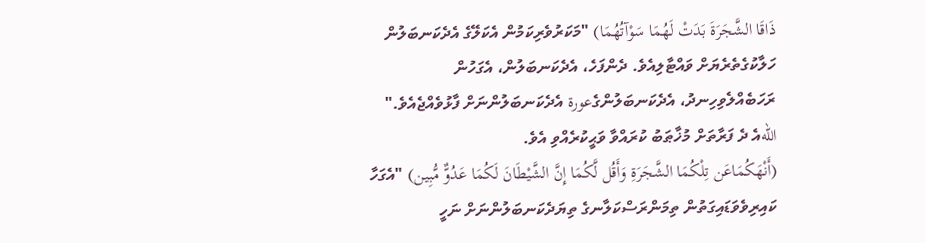ذَاقَا الشَّجَرَةَ بَدَتْ لَهُمَا سَوْآتُهُمَا) "މަކަރުވެރިކަމުން އެކަލޭގެ އެދެކަނބަލުން ހަލާކުގެތެރެޔަށް ވައްޓާލިއެވެ. ދެންފަހެ، އެދެކަނބަލުން، އެގަހުން ރަހަބެއްލެވިހިނދު، އެދެކަނބަލުންގެعورة އެދެކަނބަލުންނަށް ފާޅުވެއްޖެއެވެ."
اللهއެ ދެ ފަރާތަށް މުޚާޠަބު ކުރައްވާ ވަޙީކުރެއްވި އެވެ.
(أَنْهَكُمَاعَن تِلْكُمَا الشَّجَرَةِ وَأَقُل لَّكُمَا إِنَّ الشَّيْطَانَ لَكُمَا عَدُوٌّ مُّبِين) "އެގަހާ ކައިރިވެވަޑައިގަތުން ތިމަންރަސްކަލާނގެ ތިޔަދެކަނބަލުންނަށް ނަހީ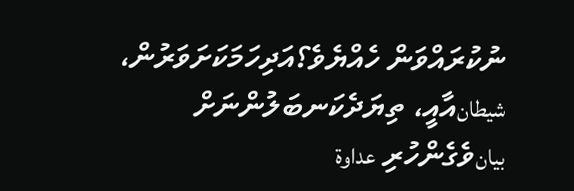ނުކުރައްވަން ހެއްޔެވެ؟އަދިހަމަކަށަވަރުން، شيطانއާއީ، ތިޔަދެކަނބަލުންނަށް بيانވެގެންހުރި عداوة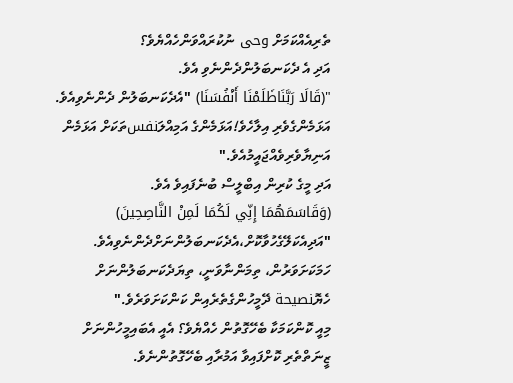ތެރިއެއްކަމަށް وحى ނުކުރައްވަންހެއްޔެވެ؟
އަދި އެ ދެކަނބަލުންދެންނެވި އެވެ.
"(قَالَا رَبَّنَاظَلَمْنَا أَنْفُسَنَا) "އެދެކަނބަލުން ދެންނެވިއެވެ. އަޅަމެންގެވެރި އިލާހެވެ!އަޅަމެންގެ އަމިއްލަنفسތަކަށް އަޅަމެން އަނިޔާވެރިވެއްޖައީމުއެވެ."
އަދި މީގެ ކުރިން އިބްލީސް ބުނެފައިވެ އެވެ.
(وَقَاسَمَهُمَا إِنِّي لَكُمَا لَمِنْ النَّاصِحِينَ) "އަދިއެކަލޭގެހުވާކޮށް،އެދެކަނބަލުންނަށްދެންނެވިއެވެ. ހަމަކަށަވަރުން، ތިމަންނާވަނީ، ތިޔަދެކަނބަލުންނަށް ހެޔޮنصيحة ދޭމީހުންގެތެރެއިން ކަންކަށަވަރެވެ."
މިއީ ކޮންކަމަކާ ބެހޭގޮތުން ހެއްޔެވެ؟ އެއީ އެބައިމީހުންނަށް ޒީނަތްތެރި ކޮށްފައިވާ އަމުރާއި ބެހޭގޮތުންނެވެ.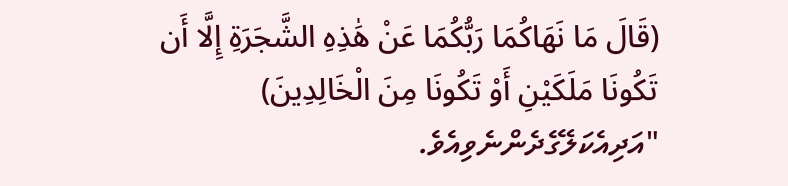(قَالَ مَا نَهَاكُمَا رَبُّكُمَا عَنْ هَٰذِهِ الشَّجَرَةِ إِلَّا أَن تَكُونَا مَلَكَيْنِ أَوْ تَكُونَا مِنَ الْخَالِدِينَ) "އަދިއެކަލޭގެދެންނެވިއެވެ.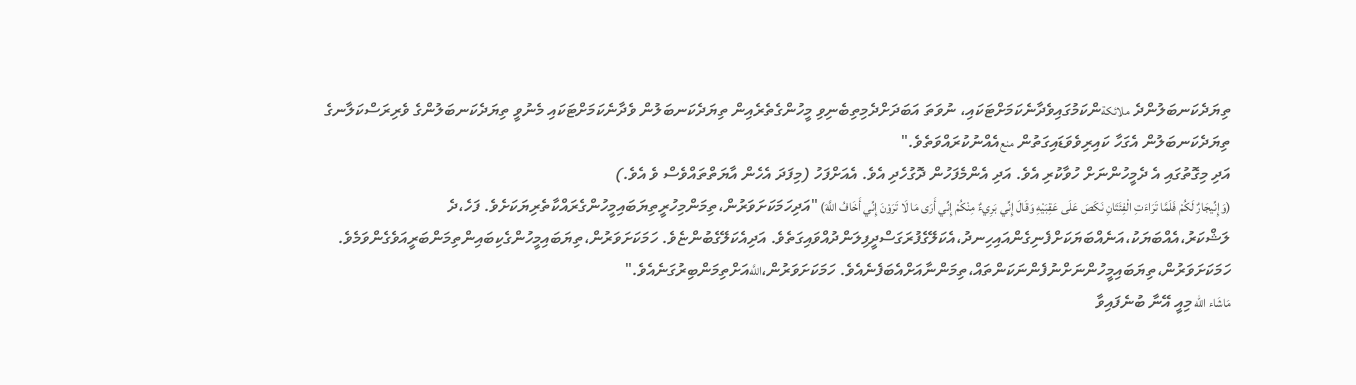ތިޔަދެކަނބަލުންދެ ملائكةންކަމުގައިވެދާނެކަމަށްޓަކައި، ނުވަތަ އަބަދަށްދެމިތިބެނިވި މީހުންގެތެރެއިން ތިޔަދެކަނބަލުން ވެދާނެކަމަށްޓަކައި މެނުވީ ތިޔަދެކަނބަލުންގެ ވެރިރަސްކަލާނގެ ތިޔަދެކަނބަލުން އެގަހާ ކައިރިވެވަޑައިގަތުން منعއެއްނުކުރައްވަތެވެ."
އަދި މިގޮތުގައި އެ ދެމީހުންނަށް ހުވާކުރި އެވެ. އަދި އެންމެފަހުން ދޮގުހެދި އެވެ. އެއަށްފަހު (މިފަދަ އެހެން އާޔަތްތައްވެސް ވެ އެވެ.)
(وَإِنِّيجَارٌ لَكُمْ فَلَمَّا تَرَاءَتِ الْفِئَتَانِ نَكَصَ عَلَى عَقِبَيْهِ وَقَالَ إِنِّي بَرِيءٌ مِنْكُمْ إِنِّي أَرَى مَا لَا تَرَوْنَ إِنِّي أَخَافُ اللَّهَ) "އަދިހަމަކަށަވަރުން،ތިމަންމިހުރީތިޔަބައިމީހުންގެރައްކާތެރިޔަކަށެވެ. ފަހެ،ދެ ލަޝްކަރު،އެއްބަޔަކު،އަނެއްބަޔަކަށްފެނިގެންއައިހިނދު،އެކަލޭގެފުރަގަސްދީފިލަންދުއްވައިގަތެވެ. އަދިއެކަލޭގެބުންޏެވެ. ހަމަކަށަވަރުން،ތިޔަބައިމީހުންގެކިބައިންތިމަންބަރީއަވެގެންވަމެވެ. ހަމަކަށަވަރުން،ތިޔަބައިމީހުންނަށްނުފެންނަކަންތައް،ތިމަންނާއަށްއެބަފެނެއެވެ. ހަމަކަށަވަރުން،اللَّهއަށްތިމަންބިރުގަނެއެވެ."
مَاشَاء الله މިއީ އޭނާ ބުނެފައިވާ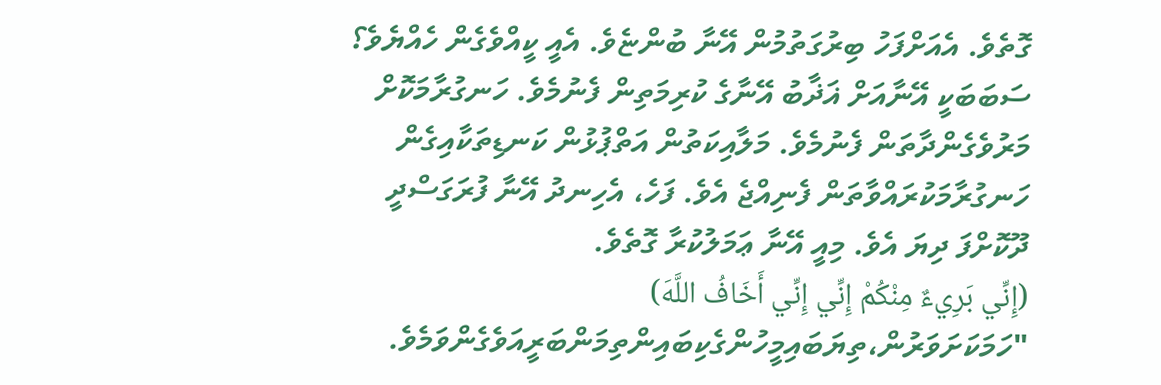ގޮތެވެ. އެއަށްފަހު ބިރުގަތުމުން އޭނާ ބުންޏެވެ. އެއީ ކީއްވެގެން ހެއްޔެވެ؟ ސަބަބަކީ އޭނާއަށް ޣަޛާބު އޭނާގެ ކުރިމަތިން ފެނުމެވެ. ހަނގުރާމަކޮށް މަރުވެގެންދާތަން ފެނުމެވެ. މަލާއިކަތުން އަތްޕުޅުން ކަނޑިތަކާއިގެން ހަނގުރާމަކުރައްވާތަން ފެނިއްޖެ އެވެ. ފަހެ، އެހިނދު އޭނާ ފުރަގަސްދީ ދޫކޮށްފަ ދިޔަ އެވެ. މިއީ އޭނާ ޢަމަލުކުރާ ގޮތެވެ.
(إِنِّي بَرِيءٌ مِنْكُمْ إِنِّي إِنِّي أَخَافُ اللَّهَ) "ހަމަކަށަވަރުން،ތިޔަބައިމީހުންގެކިބައިންތިމަންބަރީއަވެގެންވަމެވެ.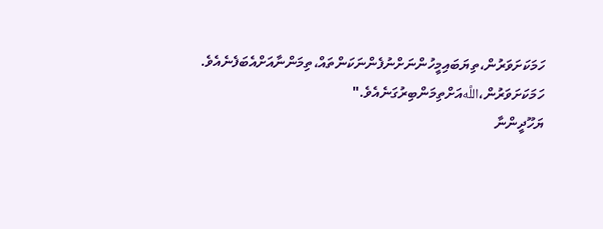ހަމަކަށަވަރުން،ތިޔަބައިމީހުންނަށްނުފެންނަކަންތައް،ތިމަންނާއަށްއެބަފެނެއެވެ. ހަމަކަށަވަރުން،اللَّهއަށްތިމަންބިރުގަނެއެވެ."
ޔަހޫދީންނާ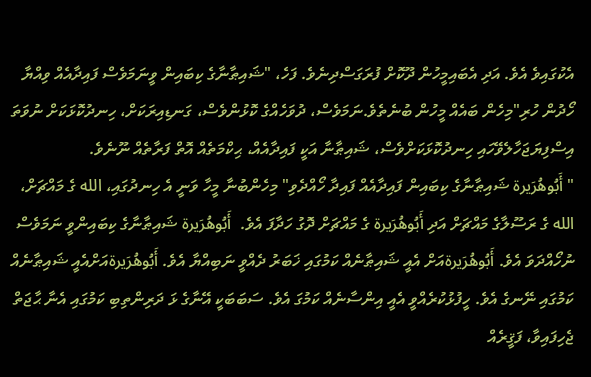އެކުގައިވެ އެވެ. އަދި އެބައިމީހުން ދޫކޮށް ފުރަގަސްދިނެވެ. ފަހެ، "ޝައިޠާނާގެ ކިބައިން ވީނަމަވެސް ފައިދާއެއް ވިއްޔާ ހޯދުން ހުރި"މިހެން ބައެއް މީހުން ބުނެތެވެ.ނަމަވެސް، ދުވަހެއްގެ ކޮޅުންވެސް، ގަނޑިއިރަކަށް، ހިނދުކޮޅަކަށް ނުވަތަ އިސްފިޔަޖަހާލެވޭހައި ހިނދުކޮޅަކަށްވެސް، ޝައިޠާނާ އަކީ ފައިދާއެއް، ޙިކްމަތެއް އޮތް ފަރާތެއް ނޫނެވެ.
"أَبُوهُرَيرة ޝައިޠާނާގެ ކިބައިން ފައިދާއެއް ފައިދާ ހޯއްދެވި" މިހެންބުނާ މީހާ ވަނީ އެ ހިނދުގައި، الله ގެ މައްޗަށް، الله ގެ ރަސޫލާގެ މައްޗަށް އަދި أَبُوهُرَيرة ގެ މައްޗަށް ދޮގު ހަދާފަ އެވެ.  أَبُوهُرَيرة ޝައިޠާނާގެ ކިބައިންވީ ނަމަވެސް ނުހޯއްދަވަ އެވެ. أَبُوهُرَيرةއަށް އެއީ ޝައިޠާނެއް ކަމުގައި ޚަބަރު ދެއްވީ ނަބިއްޔާ އެވެ. أَبُوهُرَيرةއަށްއެއީ ޝައިޠާނެއް ކަމުގައި ނޭނގެ އެވެ. ހީފުޅުކުރެއްވީ އެއީ އިންސާނެއް ކަމުގަ އެވެ. ސަބަބަކީ އޭނާގެ ޅަ ދަރިންތިބި ކަމުގައި އެނާ ޙާޖަތް ޖެހިފައިވާ، ފަޤީރެއް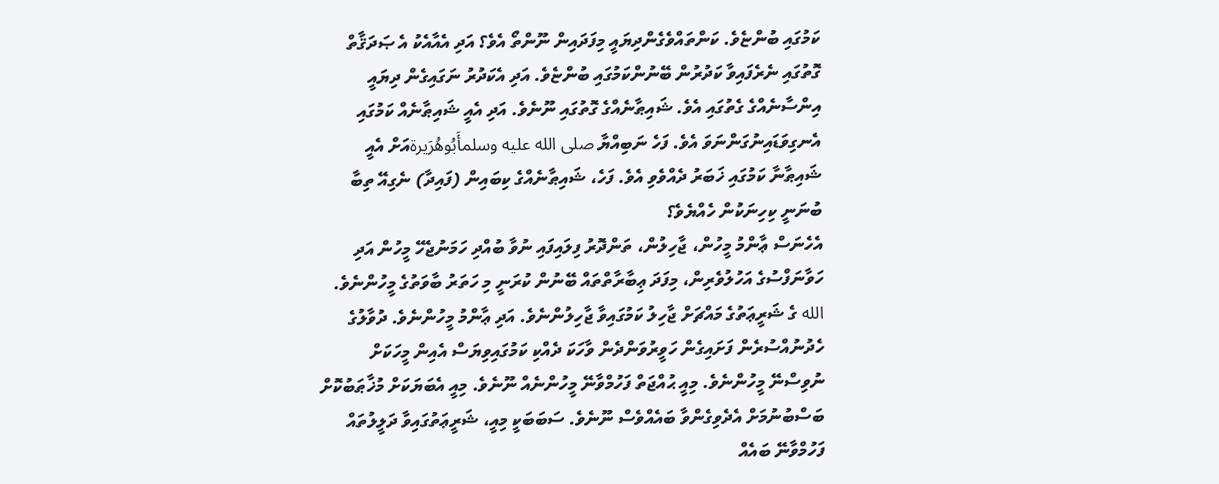ކަމުގައި ބުންޏެވެ. ކަންތައްވެގެންދިޔައީ މިފަދައިން ނޫންތޯ އެވެ؟ އަދި އެއާއެކު އެ ޞަދަޤާތް ގޮތުގައި ނެރެފައިވާ ކަދުރުން ބޭނުންކަމުގައި ބުންޏެވެ. އަދި އެކަދުރު ނަގައިގެން ދިޔައީ އިންސާނެއްގެ ގެތުގައި އެވެ. ޝައިޠާނެއްގެ ގޮތުގައި ނޫނެވެ. އަދި އެއީ ޝައިޠާނެއް ކަމުގައި އެނގިވަޑައިނުގަންނަވަ އެވެ. ފަހެ ނަބިއްޔާ صلى الله عليه وسلمأَبُوهُرَيرةއަށް އެއީ ޝައިޠާނާ ކަމުގައި ޚަބަރު ދެއްވެވި އެވެ. ފަހެ، ޝައިޠާނެއްގެ ކިބައިން (ފައިދާ) ނެގިއޭ ތިބާ ބުނަނީ ކިހިނަކުން ހެއްޔެވެ؟
އެހެނަސް ޢާންމު މީހުން، ޖާހިލުން، ތަންދޮރު ފިލައިފައި ނުވާ ބުއްދި ހަމަނުޖެހޭ މީހުން އަދި ހަވާނަފްސުގެ އަހުލުވެރިން، މިފަދަ ޢިބާރާތްތައް ބޭނުން ކުރަނީ މި ހަތަރު ބާވަތުގެ މީހުންނެވެ. الله ގެ ޝަރީޢަތުގެ މައްޗަށް ޖާހިލު ކަމުގައިވާ ޖާހިލުންނެވެ. އަދި ޢާންމު މީހުންނެވެ. ދުވާލުގެ ހެދުނުއްސުރެން ފަށައިގެން ހަވީރުވަންދެން ވާހަކަ ދެއްކި ކަމުގައިވިޔަސް އެއިން މީހަކަށް ނުވިސްނޭ މީހުންނެވެ. މިއީ ޙުއްޖަތް ފަހުމްވާނޭ މީހުންނެއް ނޫނެވެ. މިއީ އެބަޔަކަށް މުޚާޠަބުކޮށް ބަސްބުނުމަށް އެދެވިގެންވާ ބައެއްވެސް ނޫނެވެ. ސަބަބަކީ މިއީ، ޝަރީޢަތުގައިވާ ދަލީލުތައް ފަހުމްވާނޭ ބައެއް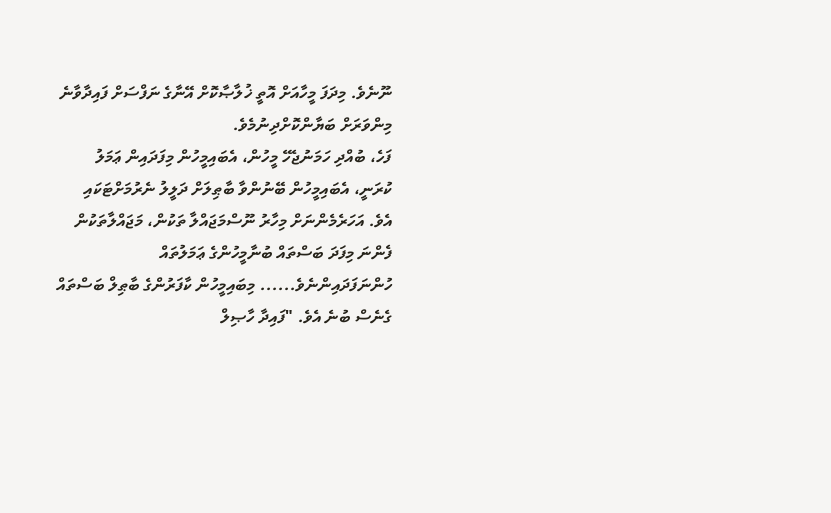ނޫނެވެ. މިދަފަ މީހާއަށް އޮތީ ޚުލާޞާކޮށް އޭނާގެ ނަފްސަށް ފައިދާވާނެ މިންވަރަށް ބަޔާންކޮށްދިނުމެވެ.
ފަހެ، ބުއްދި ހަމަނުޖެހޭ މީހުން، އެބައިމީހުން މިފަދައިން ޢަމަލު ކުރަނީ، އެބައިމީހުން ބޭނުންވާ ބާޠިލަށް ދަލީލު ނެރުމަށްޓަކައި އެވެ. އަހަރެމެންނަށް މިހާރު ނޫސްމަޖައްލާ ތަކުން، މަޖައްލާތަކުން ފެންނަ މިފަދަ ބަސްތައް ބުނާމީހުންގެ ޢަމަލުތައް ހުންނަފަދައިންނެވެ...... މިބައިމީހުން ކާފަރުންގެ ބާޠިލް ބަސްތައް ގެނެސް ބުނެ އެވެ. "ފައިދާ ހާޞިލް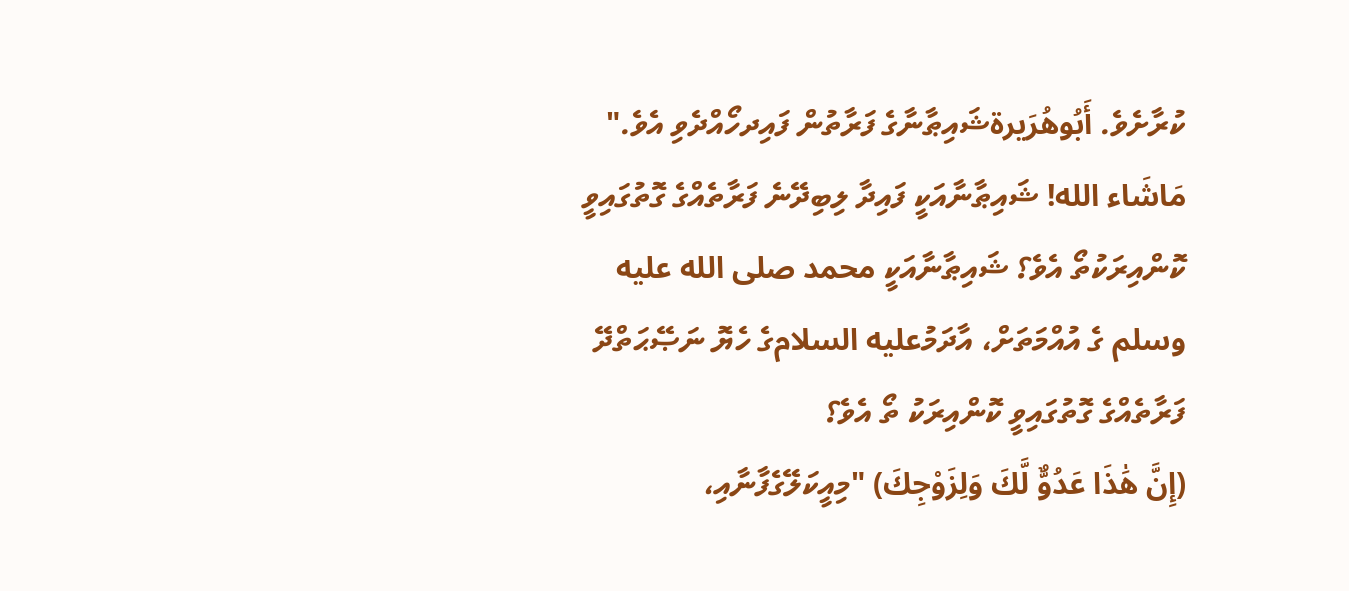ކުރާށެވެ. أَبُوهُرَيرةޝައިޠާނާގެ ފަރާތުން ފައިދހޯއްދެވި އެވެ."
مَاشَاء الله! ޝައިޠާނާއަކީ ފައިދާ ލިބިދޭނެ ފަރާތެއްގެ ގޮތުގައިވީ ކޮންއިރަކުތޯ އެވެ؟ ޝައިޠާނާއަކީ محمد صلى الله عليه وسلم ގެ އުއްމަތަށް، އާދަމުعليه السلامގެ ހެޔޮ ނަޞޭޙަތްދޭ ފަރާތެއްގެ ގޮތުގައިވީ ކޮންއިރަކު ތޯ އެވެ؟
(إِنَّ هَٰذَا عَدُوٌّ لَّكَ وَلِزَوْجِكَ) "މިއީކަލޭގެފާނާއި،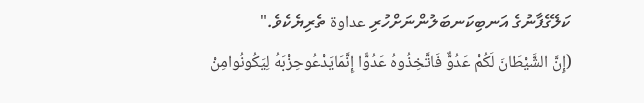ކަލޭގެފާނުގެ އަނބިކަނބަލުންނަށްހުރި عداوة ތެރިޔެކެވެ."
(إِنَّ الشَّيْطَانَ لَكُمْ عَدُوٌّ فَاتَّخِذُوهُ عَدُوًّا إِنَّمَايَدْعُوحِزْبَهُ لِيَكُونُوامِنْ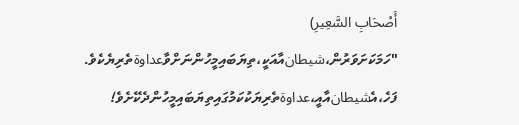أَصْحَابِ السَّعِيرِ) "ހަމަކަށަވަރުން،شيطانއާއަކީ،ތިޔަބައިމީހުންނަށްވާعداوةތެރިޔެކެވެ. ފަހެ،އެشيطانއާއީ،عداوةތެރިޔަކުކަމުގައިތިޔަބައިމީހުންދެކޭށެވެ!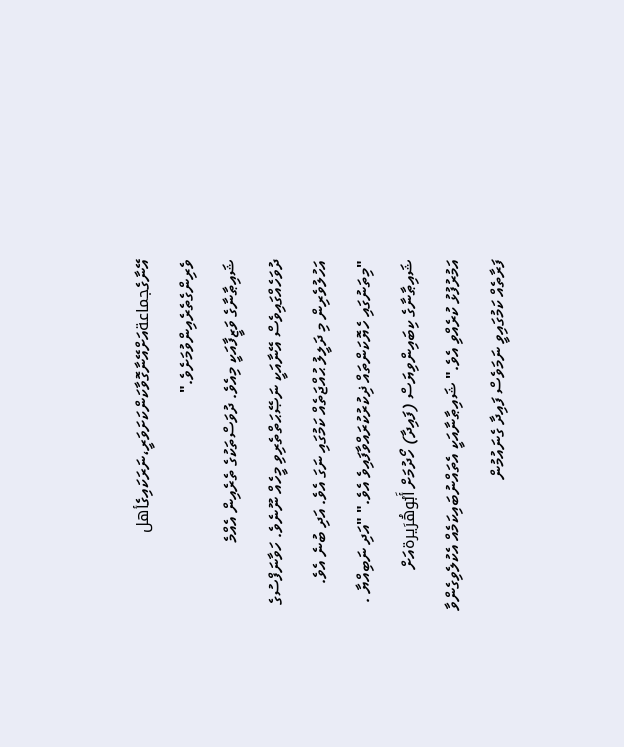އޭނާގެجماعةއަށްއޭނާގޮވާކަންކަށަވަރީ،ނަރަކައިގެأهل ވެރިންގެތެރެއިންވުމަށެވެ."
ޝައިޠާނާގެ ވަޒީފާއަކީ މިއެވެ. ދުވަސްތަކުގެ ތެރެއިން އެއްމެ ދުވަހެއްގައިވެސް އޭނާއަކީ ނަޞޭޙަތްތެރިވި މީހެއް ނޫނެވެ. ހަވާނަފްސުގެ އަހުލުވެރިން މި ދަލީލު ޙުއްޖަތެއް ކަމުގައި ނަގަ އެވެ. އަދި ބުނެ އެވެ. "މިތަނުގައި ހެޔޮކަންތައް ޛިކުރުކުރައްވާފައިވެ އެވެ." "އަދި ނަބިއްޔާ . ޝައިޠާނާގެ ކިބައިންވިޔަސް (ފައިދާ) ހޯދުމަށް أَبُوهُرَيرةއަށް އަމުރުފުޅު ކުރެއްވި އެވެ." ޝައިޠާނާއަކީ އެތައްނުބައިކަމެއް އެކުލެވިގެންވާ ފަރާތެއް ކަމުގައިވީ ނަމަވެސް ފައިދާ ގެނައުމުން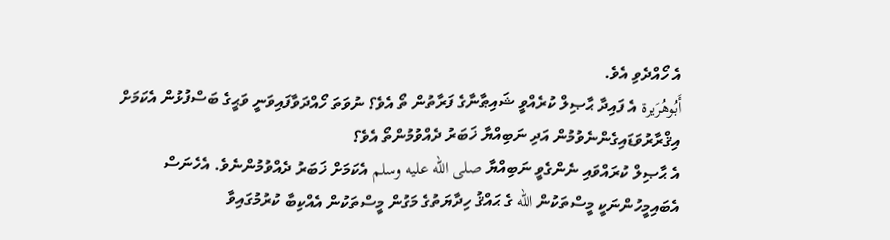އެ ހޯއްދެވި އެވެ.
أَبُوهُرَيرة އެ ފައިދާ ޙާޞިލް ކުރެއްވީ ޝައިޠާނާގެ ފަރާތުން ތޯ އެވެ؟ ނުވަތަ ހޯއްދަވާފައިވަނީ ވަޙީގެ ބަސްފުޅުން އެކަމަށް އިޤްރާރުވަޑައިގެންނެވުމުން އަދި ނަބިއްޔާ ޚަބަރު ދެއްވުމުންތޯ އެވެ؟
އެ ޙާޞިލް ކުރައްވައި ނެންގެވީ ނަބިއްޔާ صلى الله عليه وسلم އެކަމަށް ޚަބަރު ދެއްވުމުންނެވެ. އެހެނަސް އެބައިމީހުންނަކީ މީސްތަކުން الله ގެ ޙައްޤު ހިދާޔަތުގެ މަގުން މީސްތަކުން އެއްކިބާ ކުރުމުގައިވާ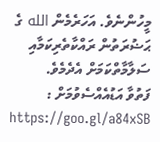މީހުންނެވެ. އަހަރެމެން الله ގެ ޙަޟުރަތުން ރައްކާތެރިކަމާއި ސަލާމާތްކަމަށް އެދެމެވެ.
ފަތުވާ އަޑުއެއްސެވުމަށް :  https://goo.gl/a84xSB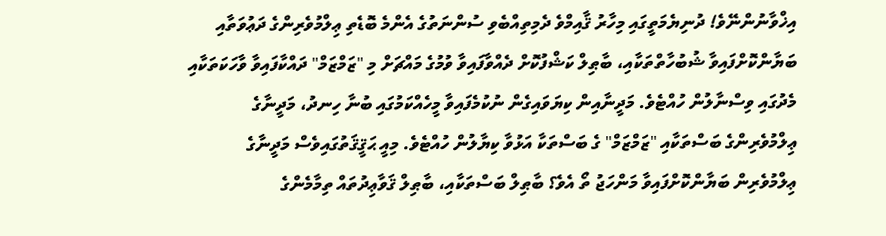އިޚްވާނުންނޭވެ! ދުނިޔެމަތީގައި މިހާރު ޤާއިމްވެ ދެމިތިއްބެވި ސުންނަތުގެ އެންމެ ބޮޑެތި ޢިލްމުވެރިންގެ ދަޢުވަތާއި ބަޔާންކޮށްފައިވާ ޝުބުހާތްތަކާއި، ބާޠިލް ކަޝްފުކޮށް ދެއްވާފައިވާ ވުމުގެ މައްޗަށް މި "ޒަމްޒަމް" ދައްކާފައިވާ ވާހަކަތަކާއި މެދުގައި ވިސްނާލުން ހުއްޓެވެ. މަދީނާއިން ކިޔަވައިގެން ނުކުމެފައިވާ މީހެއްކަމުގައި ބުނާ ހިނދު، މަދީނާގެ ޢިލްމުވެރިންގެ ބަސްތަކާއި "ޒަމްޒަމް" ގެ ބަސްތަކާ އަޅުވާ ކިޔާލުން ހުއްޓެވެ. މިއީ ޙަޤީޤަތުގައިވެސް މަދީނާގެ ޢިލްމުވެރިން ބަޔާންކޮށްފައިވާ މަންހަޖު ތޯ އެވެ؟ ބާޠިލް ބަސްތަކާއި، ބާޠިލް ޤަވާޢިދުތައް ތިމާމެންގެ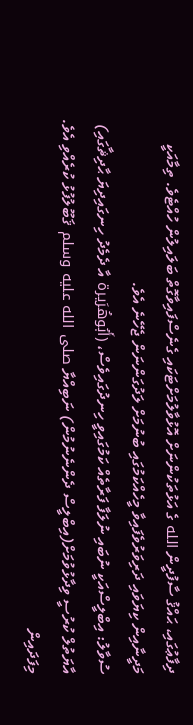ދިފާޢުގައި، ޙައްޤު ސާފުދީން الله ގެ އަޅުތަކުންނަށް އޮޅުވާލުމަށްޓަކައި ގެނެސްފައިވާގޮތް ބަލައިލުން ހުއްޓެވެ. ތިމާއަކީ މަދީނާއިން ކިޔަވައި ދަރިވަރުވެފައިވާ މީހެއްކަމުގައި ބުނުމަށް ލަދުގަންނަން ޖެހޭނެ އެވެ.
ސުވާލު: އިބްލީސްއަކީ ނުބައި ނުލަފާ ފަރާތެއް ކަމުގައިވީ ހިނދުގައިވެސް، (أَبُوهُرَيرة އާ ދެމެދު ހިނގައިދިޔަ ޙާދިޘާގައި) އާޔަތުލް ކުރުސީ ވިދާޅުވުމަށް(އިބްލީސް ދެންނެނުމުން) ނަބިއްޔާ صلى الله عليه وسلم ޤަބޫލުފުޅު ކުރެއްވި އެވެ. މިފަދައިން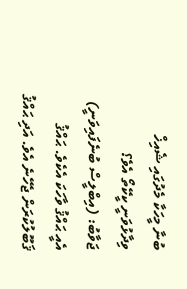ބުނާ މީހަކާ މެދުގައި ޝެއިޚް ވިދާޅުވަނީ ކީކޭތޯ އެވެ؟
ޖަވާބު: (އިބްލީސް ބުނެފައިވަނީ) އެއީ ޙައްޤު ވާހަކަ އެކެވެ. ޙައްޤު ޤަބޫލުކުރަން ޖެހޭނެ އެވެ. އަދި ޙައްޤު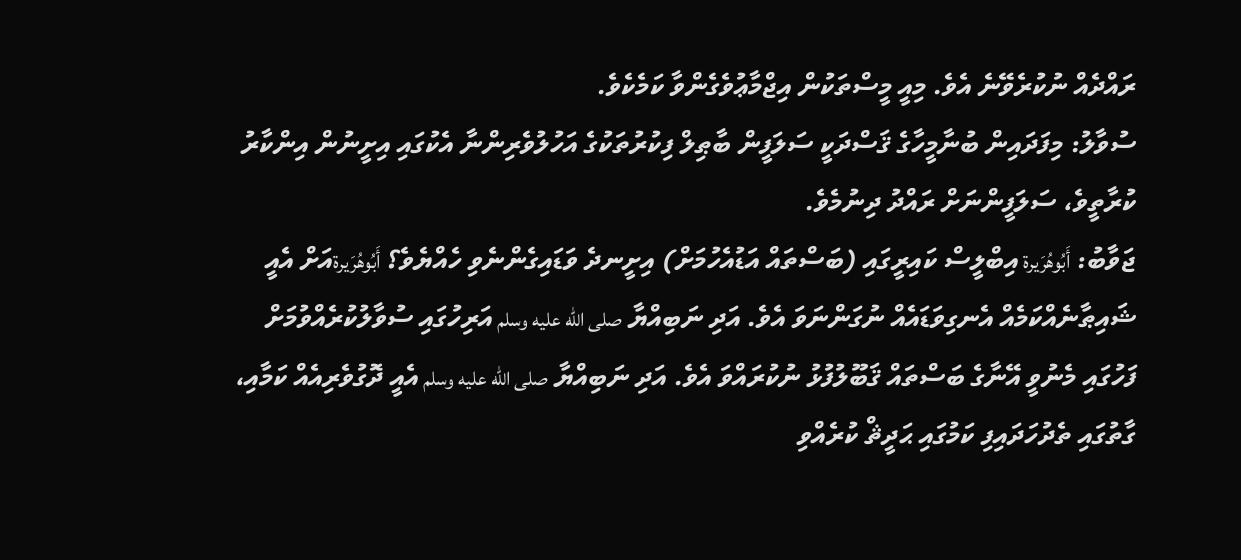ރައްދެއް ނުކުރެވޭނެ އެވެ. މިއީ މީސްތަކުން އިޖްމާޢުވެގެންވާ ކަމެކެވެ.
ސުވާލު: މިފަދައިން ބުނާމީހާގެ ޤަސްދަކީ ސަލަފީން ބާޠިލް ފިކުރުތަކުގެ އަހުލުވެރިންނާ އެކުގައި އިށީނުން އިންކާރު ކުރާތީވެ، ސަލަފީންނަށް ރައްދު ދިނުމެވެ.
ޖަވާބު: أَبُوهُرَيرة އިބްލީސް ކައިރީގައި (ބަސްތައް އަޑުއެހުމަށް) އިށީނދެ ވަޑައިގެންނެވި ހެއްޔެވެ؟ أَبُوهُرَيرةއަށް އެއީ ޝައިޠާނެއްކަމެއް އެނގިވަޑައެއް ނުގަންނަވަ އެވެ. އަދި ނަބިއްޔާ صلى الله عليه وسلم އަރިހުގައި ސުވާލުކުރެއްވުމަށް ފަހުގައި މެނުވީ އޭނާގެ ބަސްތައް ޤަބޫލުފުޅު ނުކުރައްވަ އެވެ. އަދި ނަބިއްޔާ صلى الله عليه وسلم އެއީ ދޮގުވެރިއެއް ކަމާއި، ގާތުގައި ތެދުހަދައިފި ކަމުގައި ޙަދީޘް ކުރެއްވި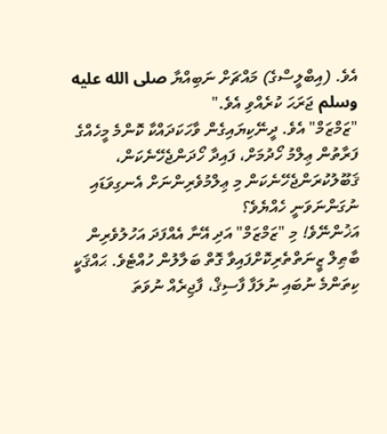އެވެ. (އިބްލީސްގެ) މައްޗަށް ނަބިއްޔާ صلى الله عليه وسلم ޖަރަޙަ ކުރެއްވި އެވެ."
"ޒަމްޒަމް" އެވެ. ދީނޭކިޔައިގެން ވާހަކަދައްކާ ކޮންމެ މީހެއްގެ ފަރާތުން ޢިލްމު ހޯދުމަށް، ފައިދާ ހޯދަންޖެހޭނެކަން، ޤަބޫލުކުރަންޖެހޭނެކަން މި ޢިލްމުވެރިންނަށް އެނގިވަޑައި ނުގަންނަވަނީ ހެއްޔެވެ؟
އަޚުންނޭވެ! މި "ޒަމްޒަމް" އަދި އޭނާ އެއްފަދަ އަހުލުވެރިން ބާޠިލް ޒީނަތްތެރިކޮށްފައިވާ ގޮތް ބަލާލުން ހުއްޓެވެ. ޙައްޤަކީ ކިތަންމެ ނުބައި ނުލަފާ ފާސިޤް، ފާޖިރެއް ނުވަތަ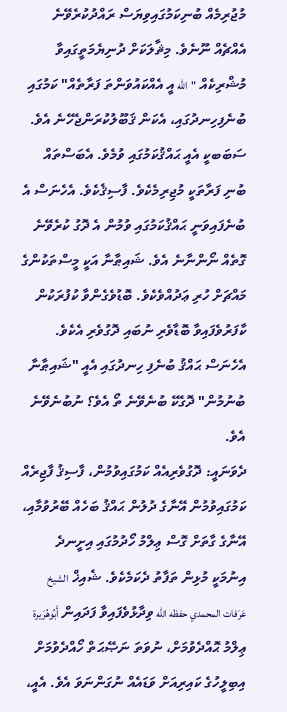މުޖުރިމެއް ބުނިކަމުގައިވިޔަސް ރައްދުކުރެވޭނެ އެއްޗެއް ނޫނެވެ. މިޘާލަކަށް ދުނިޔެމަތީގައިވާ މުޝްރިކެއް "الله އީ އެއްކައުވަންތަ ފަރާތެއް" ކަމުގައި ބުނެފިހިނދުގައި، އެކަން ޤަބޫލުކުރަންޖެހޭނެ އެވެ. ސަބަބކީ އެއީ ޙައްޤުކަމުގައި ވުމެވެ. އެބަސްތައް ބުނި ފަރާތަކީ މުޖިރިމެކެވެ. ފާސިޤެކެވެ. އެހެނަސް އެ ބުނެފައިވަނީ ޙައްޤުކަމުގައި ވުމުން އެ ދޮގު ކުރެވޭނެ ގޮތެއް ނޯންނާނެ އެވެ. ޝައިޠާނާ އަކީ މީސްތަކުންގެ މައްޗަށް ހުރި ޢަދުއްވެކެވެ. ބޮޑުވެގެންވާ ކުފުރަކުން ކާފަރުވެފައިވާ ބޮޑާވެރި ނުބައި ދޮގުވެރި އެކެވެ. އެހެނަސް ޙައްޤު ބުނެފި ހިނދުގައި އެއީ "ޝައިޠާނާ ބުނުމުން" ދޮގެކޭ ބުނެވޭނެ ތޯ އެވެ؟ ނުބުނެވޭނެ އެވެ.
ދެވަނައީ: ދޮގުވެރިއެއް ކަމުގައިވުމުން، ފާސިޤު ފާޖިރެއް ކަމުގައިވުމުން އޭނާގެ ދުލުން ޙައްޤު ބަހެއް ބޭރުވުމާއި، އޭނާގެ ގާތަށް ގޮސް ޢިލްމު ހޯދުމުގައި އިށީނދެ އިނުމަކީ މުޅިން ތަފާތު ދެކަމެކެވެ. ޝެއިޚް الشيخ عَرَفات المحمدي حفظه الله ވިދާޅުވެފައިވާ ފަދައިން أَبُوهُرَيرة ޢިލްމު ޙޮއްދެވުމަށް، ނުވަތަ ނަޞޭޙަތް ހޯއްދެވުމަށް އިބިލީހުގެ ކައިރިއަށް ވަޑައެއް ނުގަންނަވަ އެވެ. އެއީ،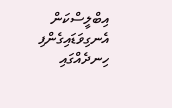އިބްލީސްކަން އެނގިވަޑައިގެންފި ހިނދެއްގައި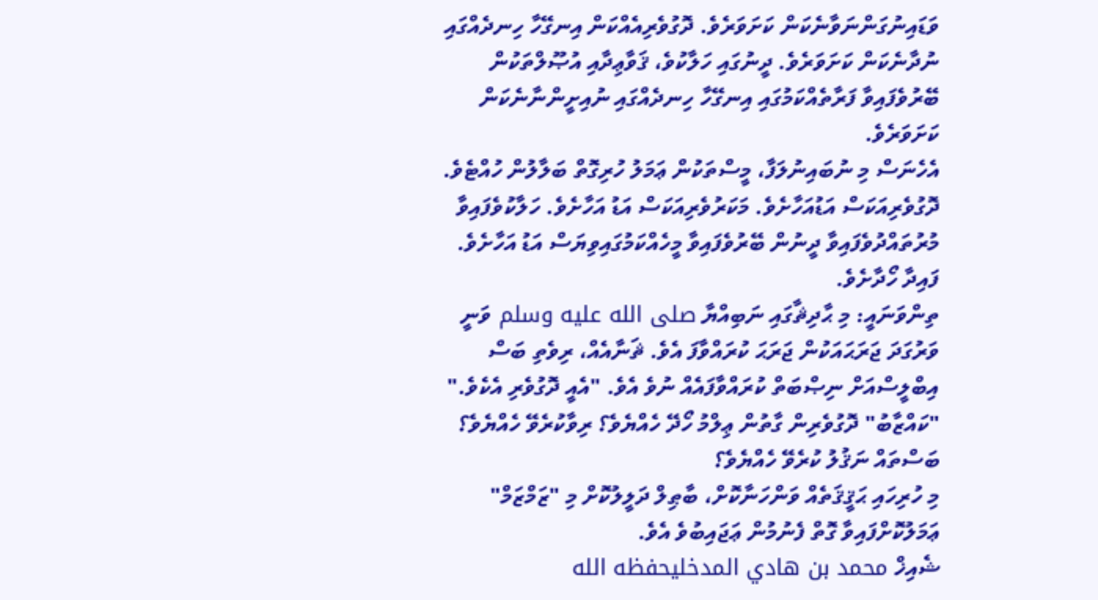ވަޑައިނުގަންނަވާނެކަން ކަށަވަރެވެ. ދޮގުވެރިއެއްކަން އިނގޭހާ ހިނދެއްގައި ނުދާނެކަން ކަށަވަރެވެ. ދީނުގައި ހަލާކުވެ، ޤަވާޢިދާއި އުޞޫލްތަކުން ބޭރުވެފައިވާ ފަރާތެއްކަމުގައި އިނގޭހާ ހިނދެއްގައި ނުއިށީންނާނެކަން ކަށަވަރެވެ.
އެހެނަސް މި ނުބައިނުލަފާ، މީސްތަކުން ޢަމަލު ހުރިގޮތް ބަލާލުން ހުއްޓެވެ. ދޮގުވެރިއަކަސް އަޑުއަހާށެވެ. މަކަރުވެރިއަކަސް އަޑު އަހާށެވެ. ހަލާކުވެފައިވާ މުރުތައްދުވެފައިވާ ދީނުން ބޭރުވެފައިވާ މީހެއްކަމުގައިވިޔަސް އަޑު އަހާށެވެ. ފައިދާ ހޯދާށެވެ.
ތިންވަނައީ: މި ޙާދިޘާގައި ނަބިއްޔާ صلى الله عليه وسلم ވަނީ ވަރުގަދަ ޖަރަޙައަކުން ޖަރަޙަ ކުރައްވާފަ އެވެ. ޘަނާއެއް، ރިވެތި ބަސް އިބްލީސްއަށް ނިޞްބަތް ކުރައްވާފައެއް ނުވެ އެވެ. "އެއީ ދޮގުވެރި އެކެވެ." "ކައްޒާބު" ދޮގުވެރިން ގާތުން ޢިލްމު ހޯދޭ ހެއްޔެވެ؟ ރިވާކުރެވޭ ހެއްޔެވެ؟ ބަސްތައް ނަޤުލު ކުރެވޭ ހެއްޔެވެ؟
މި ހުރިހައި ޙަޤީޤަތެއް ވަންހަނާކޮށް، ބާޠިލް ދަލީލުކޮށް މި "ޒަމްޒަމް" ޢަމަލުކޮށްފައިވާ ގޮތް ފެނުމުން ޢަޖައިބުވެ އެވެ.
ޝެއިޚް محمد بن هادي المدخليحفظه الله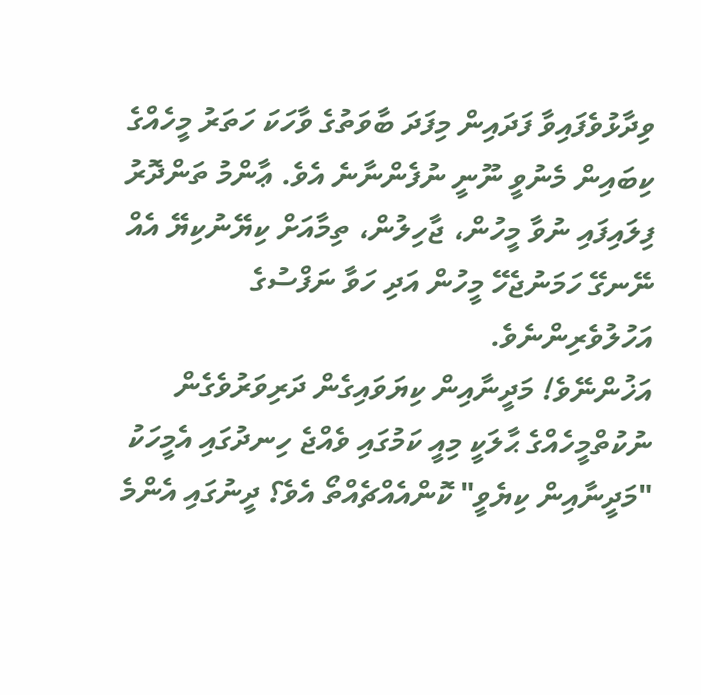ވިދާޅުވެފައިވާ ފަދައިން މިފަދަ ބާވަތުގެ ވާހަކަ ހަތަރު މީހެއްގެ ކިބައިން މެނުވީ ނޫނީ ނުފެންނާނެ އެވެ. ޢާންމު ތަންދޮރު ފިލައިފައި ނުވާ މީހުން، ޖާހިލުން، ތިމާއަށް ކިޔޭނުކިޔޭ އެއް ނޭނގޭ ހަމަނުޖެހޭ މީހުން އަދި ހަވާ ނަފްސުގެ އަހުލުވެރިންނެވެ.
އަޚުންނޭވެ! މަދީނާއިން ކިޔަވައިގެން ދަރިވަރުވެގެން ނުކުތްމީހެއްގެ ޙާލަކީ މިއީ ކަމުގައި ވެއްޖެ ހިނދުގައި އެމީހަކު "މަދީނާއިން ކިޔެވީ" ކޮންއެއްޗެއްތޯ އެވެ؟ ދީނުގައި އެންމެ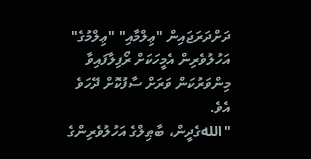ދަށްދަރަޖައިން "ޢިލްމާއި" "ޢިލްމުގެ" އަހުލުވެރިން އެމީހަކަށް ރޯފިލާފައިވާ މިންވަރުކަން ވަރަށް ސާފުކޮށް ދޭހަވެ އެވެ.
"اللهގެދީން، ބާޠިލްގެ އަހުލުވެރިންގެ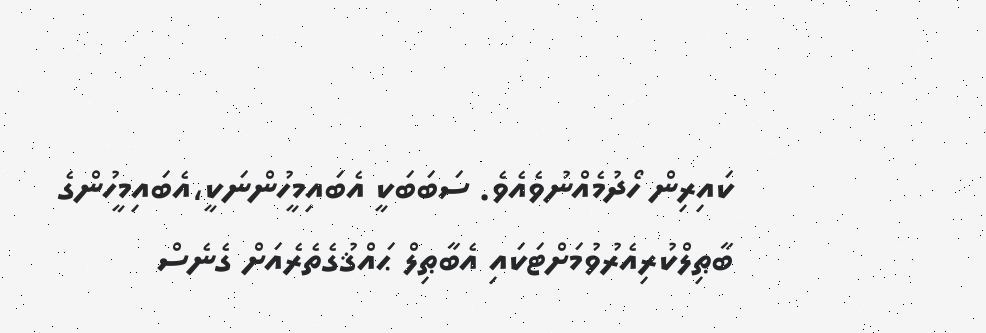ކައިރިން ހޯދުމެއްނުވެއެވެ. ސަބަބަކީ އެބައިމީހުންނަކީ،އެބައިމީހުންގެ ބާޠިލްކުރިއެރުވުމަށްޓަކައި އެބާޠިލް ޙައްޤުގެތެރެއަށް ގެނެސް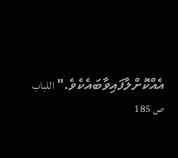އެއްކޮށްލާފައިވާބައެކެވެ."اللباب ص 185